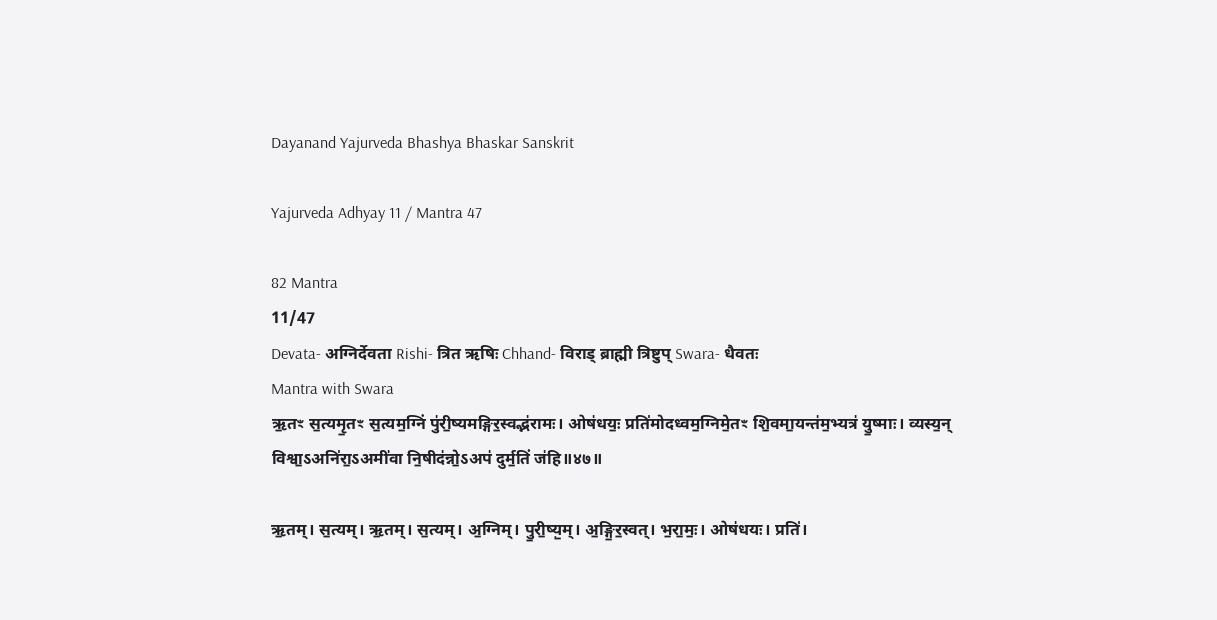Dayanand Yajurveda Bhashya Bhaskar Sanskrit

Yajurveda Adhyay 11 / Mantra 47

82 Mantra
11/47
Devata- अग्निर्देवता Rishi- त्रित ऋषिः Chhand- विराड् ब्राह्मी त्रिष्टुप् Swara- धैवतः
Mantra with Swara
ऋ॒तꣳ स॒त्यमृ॒तꣳ स॒त्यम॒ग्निं पु॑री॒ष्यमङ्गिर॒स्वद्भ॑रामः। ओष॑धयः॒ प्रति॑मोदध्वम॒ग्निमे॒तꣳ शि॒वमा॒यन्त॑म॒भ्यत्र॑ यु॒ष्माः। व्यस्य॒न् विश्वा॒ऽअनि॑रा॒ऽअमी॑वा नि॒षीद॑न्नो॒ऽअप॑ दुर्म॒तिं ज॑हि॥४७॥

ऋ॒तम्। स॒त्यम्। ऋ॒तम्। स॒त्यम्। अ॒ग्निम्। पु॒री॒ष्य᳖म्। अ॒ङ्गि॒र॒स्वत्। भ॒रा॒मः॒। ओष॑धयः। प्रति॑।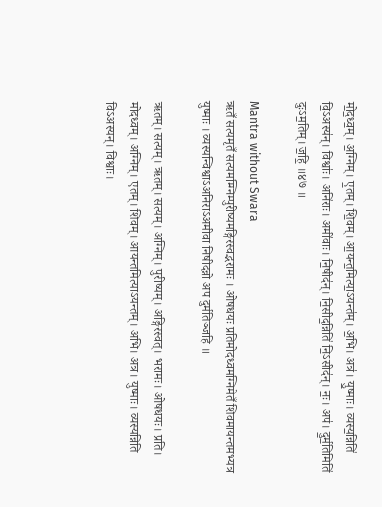मो॒द॒ध्व॒म्। अ॒ग्निम्। ए॒तम्। शि॒वम्। आ॒यन्त॒मित्या॒ऽयन्त॑म्। अ॒भि। अत्र॑। यु॒ष्माः। व्यस्य॒न्निति॑ वि॒ऽअस्य॑न्। विश्वाः॑। अनि॑राः। अमी॑वाः। नि॒षीद॑न्। नि॒सीद॒न्निति॑ नि॒ऽसीद॑न्। नः॒। अप॑। दु॒र्म॒तिमिति॑ दुःऽम॒तिम्। ज॒हि॒ ॥४७ ॥

Mantra without Swara
ऋतँ सत्यमृतँ सत्यमम्ग्निम्पुरीष्यमङ्गिरस्वद्भरामः । ओषधयः प्रतिमोदध्वमग्निमेतँ शिवमायन्तमभ्यत्र युष्माः । व्यस्यन्विश्वाऽअनिराऽअमीवा निषीदन्नो अप दुर्मतिञ्जहि ॥

ऋतम्। सत्यम्। ऋतम्। सत्यम्। अग्निम्। पुरीष्यम्। अङ्गिरस्वत्। भरामः। ओषधयः। प्रति। मोदध्वम्। अग्निम्। एतम्। शिवम्। आयन्तमित्याऽयन्तम्। अभि। अत्र। युष्माः। व्यस्यन्निति विऽअस्यन्। विश्वाः।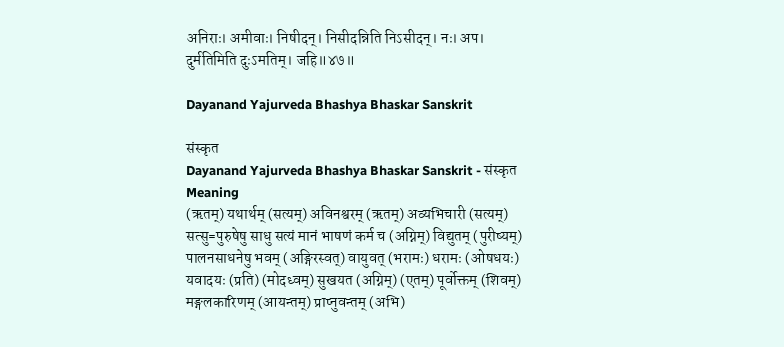अनिराः। अमीवाः। निषीदन्। निसीदन्निति निऽसीदन्। नः। अप। दुर्मतिमिति दुःऽमतिम्। जहि॥४७॥

Dayanand Yajurveda Bhashya Bhaskar Sanskrit

संस्कृत
Dayanand Yajurveda Bhashya Bhaskar Sanskrit - संस्कृत
Meaning
(ऋतम्) यथार्थम् (सत्यम्) अविनश्वरम् (ऋतम्) अव्यभिचारी (सत्यम्) सत्सु=पुरुषेषु साधु सत्यं मानं भाषणं कर्म च (अग्निम्) विद्युतम् (पुरीष्यम्) पालनसाधनेषु भवम् (अङ्गिरस्वत्) वायुवत् (भरामः) धरामः (ओषधयः) यवादयः (प्रति) (मोदध्वम्) सुखयत (अग्निम्) (एतम्) पूर्वोक्तम् (शिवम्) मङ्गलकारिणम् (आयन्तम्) प्राप्नुवन्तम् (अभि)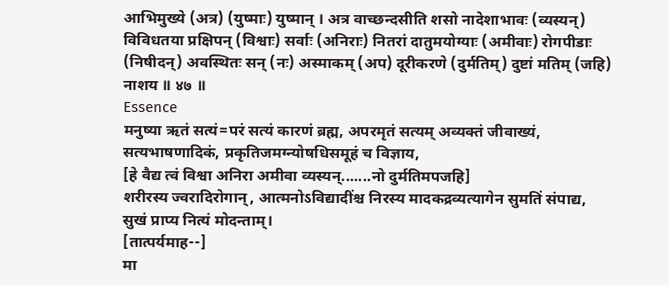आभिमुख्ये (अत्र) (युष्माः) युष्मान् । अत्र वाच्छन्दसीति शसो नादेशाभावः (व्यस्यन्) विविधतया प्रक्षिपन् (विश्वाः) सर्वाः (अनिराः) नितरां दातुमयोग्याः (अमीवाः) रोगपीडाः (निषीदन्) अवस्थितः सन् (नः) अस्माकम् (अप) दूरीकरणे (दुर्मतिम्) दुष्टां मतिम् (जहि) नाशय ॥ ४७ ॥
Essence
मनुष्या ऋतं सत्यं=परं सत्यं कारणं ब्रह्म, अपरमृतं सत्यम् अव्यक्तं जीवाख्यं, सत्यभाषणादिकं, प्रकृतिजमग्न्योषधिसमूहं च विज्ञाय,
[हे वैद्य त्वं विश्वा अनिरा अमीवा व्यस्यन्.......नो दुर्मतिमपजहि]
शरीरस्य ज्वरादिरोगान्, आत्मनोऽविद्यादींश्च निरस्य मादकद्रव्यत्यागेन सुमतिं संपाद्य, सुखं प्राप्य नित्यं मोदन्ताम्।
[तात्पर्यमाह--]
मा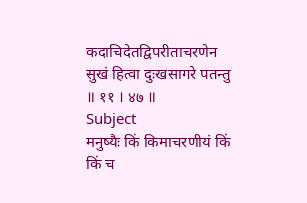कदाचिदेतद्विपरीताचरणेन सुखं हित्वा दुःखसागरे पतन्तु ॥ ११ । ४७ ॥
Subject
मनुष्यैः किं किमाचरणीयं किं किं च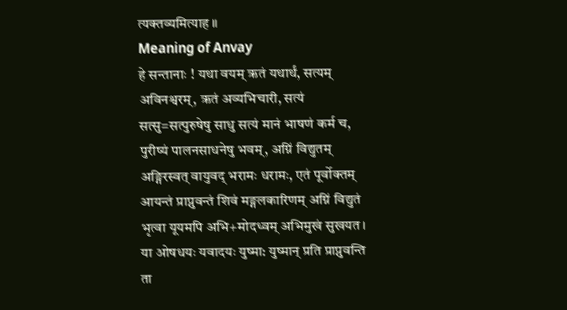त्यक्तव्यमित्याह ॥
Meaning of Anvay
हे सन्तानाः ! यथा वयम् ऋतं यथार्थं, सत्यम् अविनश्वरम्, ऋतं अव्यभिचारी, सत्यं सत्सु=सत्पुरुषेषु साधु सत्यं मानं भाषणं कर्म च, पुरीष्यं पालनसाधनेषु भवम्, अग्निं विद्युतम् अङ्गिरस्वत् वायुवद् भरामः धरामः, एतं पूर्वोक्तम् आयन्तं प्राप्नुवन्तं शिवं मङ्गलकारिणम् अग्निं विद्युतं भृत्वा यूयमपि अभि+मोदध्वम् अभिमुखं सुखयत। या ओषधयः यवादयः युष्मा: युष्मान् प्रति प्राप्नुवन्ति ता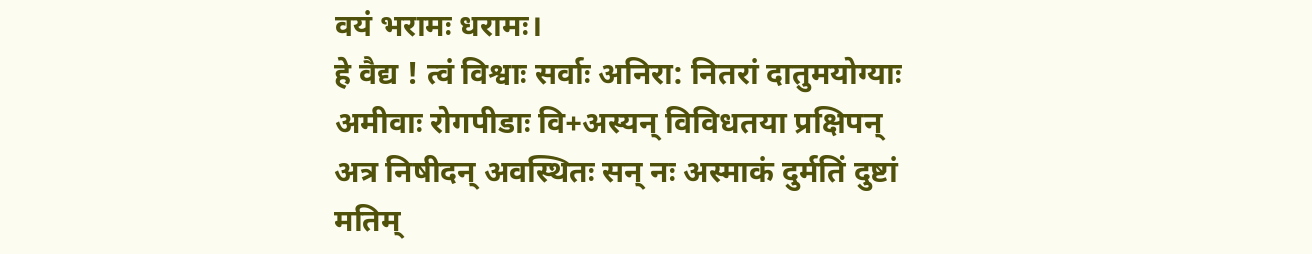वयं भरामः धरामः।
हे वैद्य ! त्वं विश्वाः सर्वाः अनिरा: नितरां दातुमयोग्याः अमीवाः रोगपीडाः वि+अस्यन् विविधतया प्रक्षिपन् अत्र निषीदन् अवस्थितः सन् नः अस्माकं दुर्मतिं दुष्टां मतिम्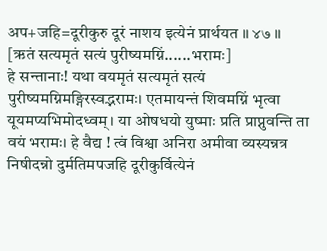अप+जहि=दूरीकुरु दूरं नाशय इत्येनं प्रार्थयत ॥ ४७ ॥
[ऋतं सत्यमृतं सत्यं पुरीष्यमग्निं......भरामः]
हे सन्तानाः! यथा वयमृतं सत्यमृतं सत्यं पुरीष्यमग्निमङ्गिरस्वद्भरामः। एतमायन्तं शिवमग्निं भृत्वा यूयमप्यभिमोदध्वम्। या ओषधयो युष्माः प्रति प्राप्नुवन्ति ता वयं भरामः। हे वैद्य ! त्वं विश्वा अनिरा अमीवा व्यस्यन्नत्र निषीदन्नो दुर्मतिमपजहि दूरीकुर्वित्येनं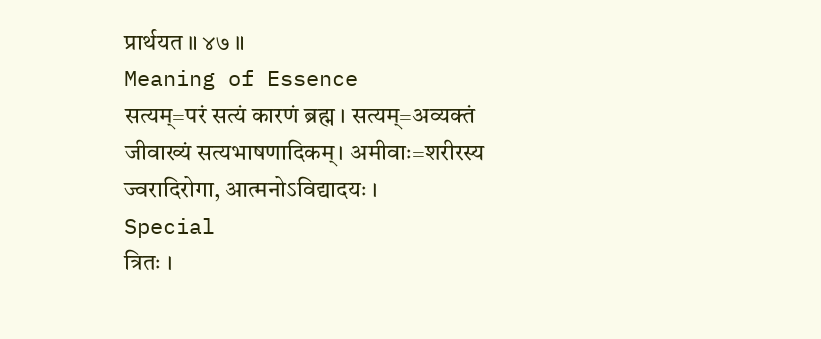प्रार्थयत ॥ ४७ ॥
Meaning of Essence
सत्यम्=परं सत्यं कारणं ब्रह्म । सत्यम्=अव्यक्तं जीवाख्यं सत्यभाषणादिकम्। अमीवाः=शरीरस्य ज्वरादिरोगा, आत्मनोऽविद्यादयः ।
Special
त्रितः ।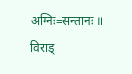अग्निः=सन्तानः ॥ विराड्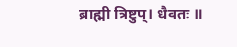ब्राह्मी त्रिष्टुप्। धैवतः ॥